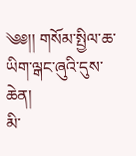༄༅།། གསོམ་སྤྱིལ་ཆ་ཡིག་ལྒང་ཞུའི་དུས་ཆེན།
མི་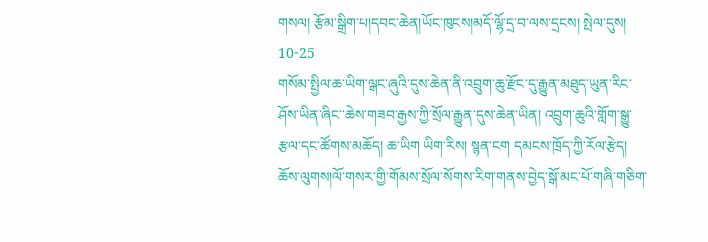གསལ། རྩོམ་སྒྲིག་པ།དབང་ཆེན།ཡོང་ཁུངས།མདོ་ལྷོ་དྲ་བ་ལས་དྲངས། སྤེལ་དུས། 10-25
གསོམ་སྤྱིལ་ཆ་ཡིག་ལྒང་ཞུའི་དུས་ཆེན་ནི་འབྲུག་ཆུ་རྫོང་དུ་རྒྱུན་མཐུད་ཡུན་རིང་ཤོས་ཡིན་ཞིང་་ཆེས་གཟབ་རྒྱས་ཀྱི་སྲོལ་རྒྱུན་དུས་ཆེན་ཡིན། འབྲུག་ཆུའི་གློག་སྒྱུ་རྩལ་དང་ཚོགས་མཆོད། ཆ་ཡིག ཡིག་རིས། སྙན་ངག དམངས་ཁྲོད་ཀྱི་རོལ་རྩེད། ཆོས་ལུགས།ལོ་གསར་གྱི་གོམས་སྲོལ་སོགས་རིག་གནས་བྱེད་སྒོ་མང་པོ་གཞི་གཅིག་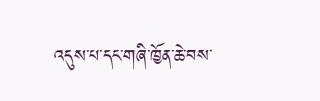འདུས་པ་དང་གཞི་ཁྱོན་ཆེ་བས་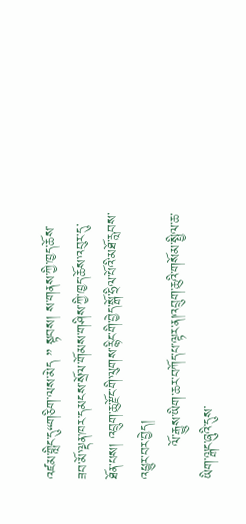འཛམ་གླིང་དུ“གཅིག་ལས་མེད ” སྟབས། ས་གནས་ཀྱི་ཁྱད་ཆོས་ཟབ་མོ་ལྡན་ཁར་དམངས་སྲོལ་གོམས་གཤིས་ཀྱི་ཁྱད་ཆོས་འབུར་དུ་ཐོན་པས། འབྲུག་ཆུ་རྫོང་གི་ལུགས་རྙིང་གི་བྱེད་སྒོ་ཧྲིལ་པོའི་མཐོ་རླབས་འཕྱུར་བར་བྱེད།
       ལོ་རྒྱུས་ཡིག་ཆར་བཀོད་པ་ལྟར་ན།འབྲུག་ཆུའི་གསོམ་སྤྱིལ་ཆ་ཡིག་ལྒང་ཞུའི་དུས་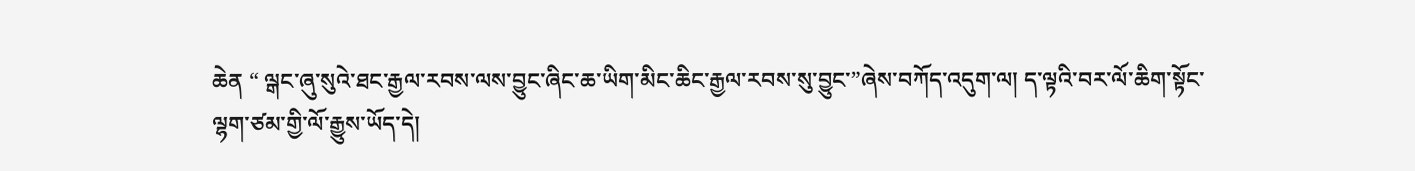ཆེན “ ལྒང་ཞུ་སུའེ་ཐང་རྒྱལ་རབས་ལས་བྱུང་ཞིང་ཆ་ཡིག་མིང་ཆིང་རྒྱལ་རབས་སུ་བྱུང་”ཞེས་བཀོད་འདུག་ལ། ད་ལྟའི་བར་ལོ་ཆིག་སྟོང་ལྷག་ཙམ་གྱི་ལོ་རྒྱུས་ཡོད་དེ།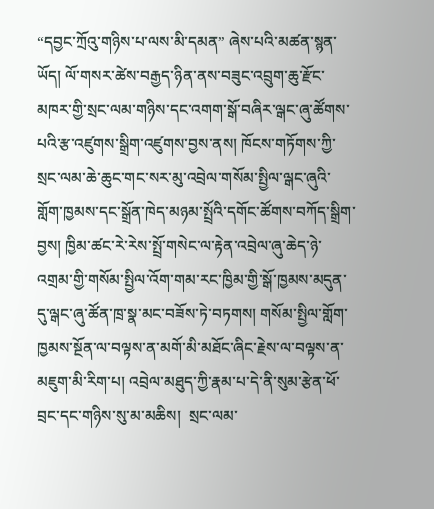“དབྱང་ཀྲོའུ་གཉིས་པ་ལས་མི་དམན” ཞེས་པའི་མཚན་སྙན་ཡོད། ལོ་གསར་ཚེས་བརྒྱད་ཉིན་ནས་བཟུང་འབྲུག་ཆུ་རྫོང་མཁར་གྱི་སྲང་ལམ་གཉིས་དང་འགག་སྒོ་བཞིར་ལྒང་ཞུ་ཚོགས་པའི་རྩ་འཛུགས་སྒྲིག་འཛུགས་བྱས་ནས། ཁོངས་གཏོགས་ཀྱི་སྲང་ལམ་ཆེ་ཆུང་གང་སར་མུ་འབྲེལ་གསོམ་སྤྱིལ་ལྒང་ཞུའི་གློག་ཁྱམས་དང་སྒྲོན་ཁེད་མཉམ་སྤྲོའི་དགོང་ཚོགས་བཀོད་སྒྲིག་བྱས། ཁྱིམ་ཚང་རེ་རེས་སྤྲོ་གསེང་ལ་རྟེན་འབྲེལ་ཞུ་ཆེད་ཉེ་འགྲམ་གྱི་གསོམ་སྤྱིལ་འོག་གམ་རང་ཁྱིམ་གྱི་སྒོ་ཁྱམས་མདུན་དུ་ལྒང་ཞུ་ཚོན་ཁྲ་སྣ་མང་བཟོས་ཏེ་བཏགས། གསོམ་སྤྱིལ་གློག་ཁྱམས་སྔོན་ལ་བལྟས་ན་མགོ་མི་མཐོང་ཞིང་རྗེས་ལ་བལྟས་ན་མཇུག་མི་རིག་པ། འབྲེལ་མཐུད་ཀྱི་རྣམ་པ་དེ་ནི་སུམ་རྩེན་ཕོ་བྲང་དང་གཉིས་སུ་མ་མཆིས།  སྲང་ལམ་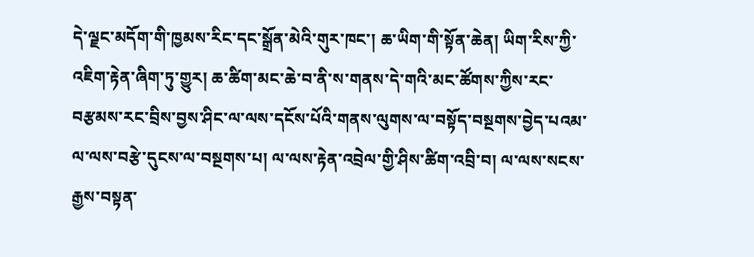དེ་ལྗང་མདོག་གི་ཁྱམས་རིང་དང་སྒྲོན་མེའི་གུར་ཁང་། ཆ་ཡིག་གི་སྟོན་ཆེན། ཡིག་རིས་ཀྱི་འཇིག་རྟེན་ཞིག་ཏུ་གྱུར། ཆ་ཚིག་མང་ཆེ་བ་ནི་ས་གནས་དེ་གའི་མང་ཚོགས་ཀྱིས་རང་བརྩམས་རང་བྲིས་བྱས་ཤིང་ལ་ལས་དངོས་པོའི་གནས་ལུགས་ལ་བསྟོད་བསྔགས་བྱེད་པའམ་ལ་ལས་བརྩེ་དུངས་ལ་བསྔགས་པ། ལ་ལས་རྟེན་འབྲེལ་གྱི་ཤིས་ཚིག་འབྲི་བ། ལ་ལས་སངས་རྒྱས་བསྟན་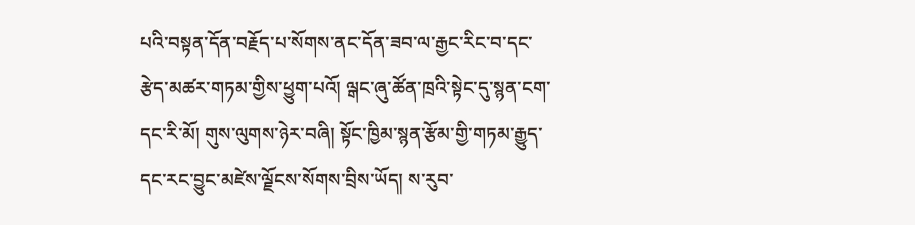པའི་བསྟན་དོན་བརྗོད་པ་སོགས་ནང་དོན་ཟབ་ལ་རྒྱང་རིང་བ་དང་རྩེད་མཚར་གཏམ་གྱིས་ཕྱུག་པའོ། ལྒང་ཞུ་ཚོན་ཁྲའི་སྟེང་དུ་སྙན་ངག་དང་རི་མོ། གུས་ལུགས་ཉེར་བཞི། སྟོང་ཁྱིམ་སྙན་རྩོམ་གྱི་གཏམ་རྒྱུད་དང་རང་བྱུང་མཛེས་ལྗོངས་སོགས་བྲིས་ཡོད། ས་རུབ་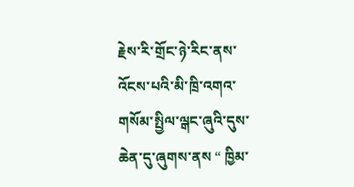རྗེས་རི་གྲོང་ཉེ་རིང་ནས་འོངས་པའི་མི་ཁྲི་འགའ་གསོམ་སྤྱིལ་ལྒང་ཞུའི་དུས་ཆེན་དུ་ཞུགས་ནས “ ཁྱིམ་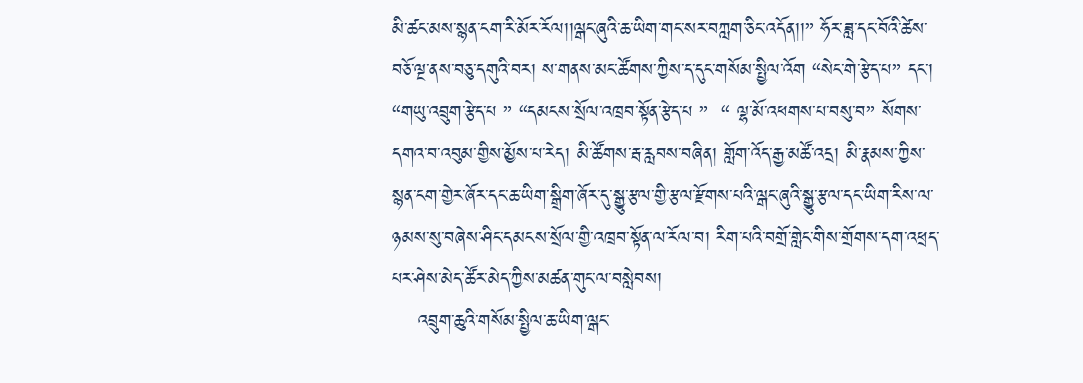མི་ཚང་མས་སྙན་ངག་རི་མོར་རོལ།།ལྒང་ཞུའི་ཆ་ཡིག་གང་སར་བཀླག་ཅིང་འདོན།།” ཧོར་ཟླ་དང་བོའི་ཚེས་བཅོ་ལྔ་ནས་བཅུ་དགུའི་བར། ས་གནས་མང་ཚོགས་ཀྱིས་ད་དུང་གསོམ་སྤྱིལ་འོག “སེང་གེ་རྩེད་པ” དང་།  “གཡུ་འབྲུག་རྩེད་པ ” “དམངས་སྲོལ་འཁྲབ་སྟོན་རྩེད་པ ”  “ ལྷ་མོ་འཕགས་པ་བསུ་བ” སོགས་དགའ་བ་འབུམ་གྱིས་མྱོས་པ་རེད། མི་ཚོགས་རྦ་རླབས་བཞིན། གློག་འོད་རྒྱ་མཚོ་འདྲ། མི་རྣམས་ཀྱིས་སྙན་ངག་གྱེར་ཞོར་དང་ཆ་ཡིག་སྒྲིག་ཞོར་དུ་སྒྱུ་རྩལ་གྱི་རྩལ་རྫོགས་པའི་ལྒང་ཞུའི་སྒྱུ་རྩལ་དང་ཡིག་རིས་ལ་ཉམས་སུ་བཞེས་ཤིང་དམངས་སྲོལ་གྱི་འཁྲབ་སྟོན་ལ་རོལ་བ། རིག་པའི་བགྲོ་གླེང་གིས་གྲོགས་དག་འཕྲད་པར་ཤེས་མེད་ཚོར་མེད་ཀྱིས་མཚན་གུང་ལ་བསླེབས།
    འབྲུག་ཆུའི་གསོམ་སྤྱིལ་ཆ་ཡིག་ལྒང་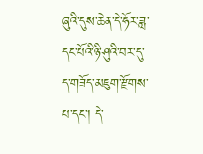ཞུའི་དུས་ཆེན་དེ་ཧོར་ཟླ་དང་པོའི་ཉི་ཤུའི་བར་དུ་ད་གཟོད་མཇུག་རྫོགས་པ་དང་། དེ་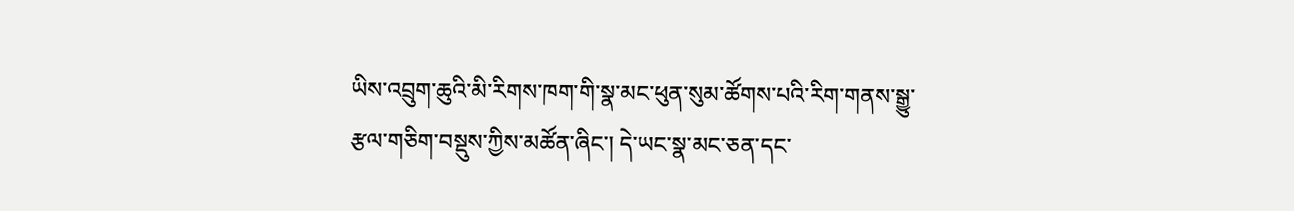ཡིས་འབྲུག་ཆུའི་མི་རིགས་ཁག་གི་སྣ་མང་ཕུན་སུམ་ཚོགས་པའི་རིག་གནས་སྒྱུ་རྩལ་གཅིག་བསྡུས་ཀྱིས་མཚོན་ཞིང་། དེ་ཡང་སྣ་མང་ཅན་དང་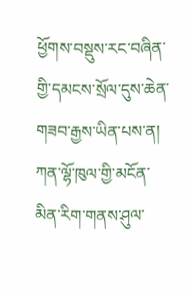ཕྱོགས་བསྡུས་རང་བཞིན་གྱི་དམངས་སྲོལ་དུས་ཆེན་གཟབ་རྒྱས་ཡིན་པས་ན། ཀན་ལྷོ་ཁུལ་གྱི་མངོན་མིན་རིག་གནས་ཤུལ་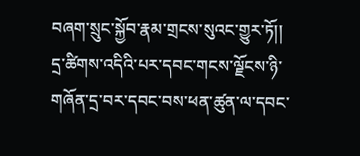བཞག་སྲུང་སྐྱོབ་རྣམ་གྲངས་སུའང་གྱུར་ཏོ།།
དྲ་ཚིགས་འདིའི་པར་དབང་གངས་ལྗོངས་ཉི་གཞོན་དྲ་བར་དབང་བས་ཕན་ཚུན་ལ་དབང་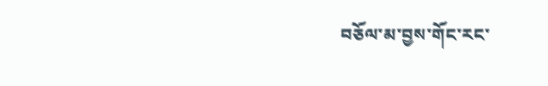བཅོལ་མ་བྱས་གོང་རང་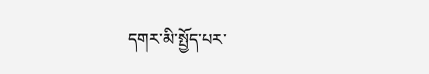དགར་མི་སྤྱོད་པར་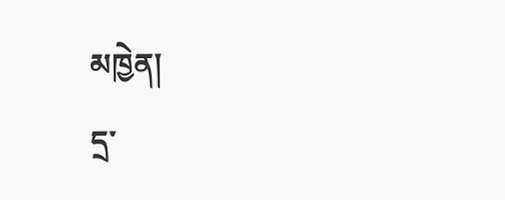མཁྱེན།
དྲ་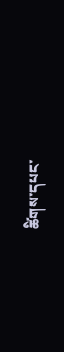ཚིགས་དཔང་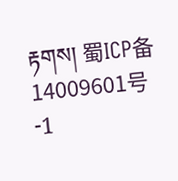རྟགས། 蜀ICP备14009601号-1